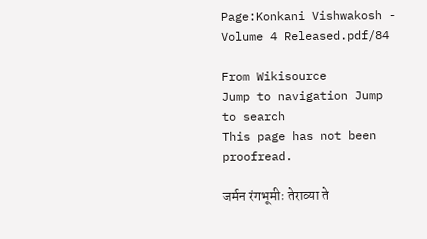Page:Konkani Vishwakosh - Volume 4 Released.pdf/84

From Wikisource
Jump to navigation Jump to search
This page has not been proofread.

जर्मन रंगभूमीः तेराव्या ते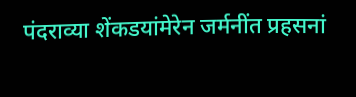पंदराव्या शेंकडयांमेरेन जर्मनींत प्रहसनां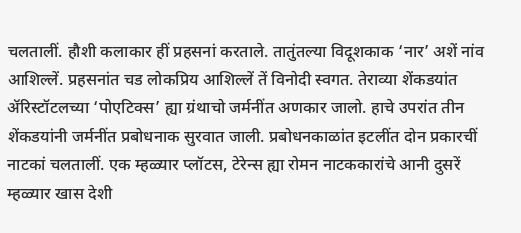चलतालीं. हौशी कलाकार हीं प्रहसनां करताले. तातुंतल्या विदूशकाक ‘नार’ अशें नांव आशिल्लें. प्रहसनांत चड लोकप्रिय आशिल्लें तें विनोदी स्वगत. तेराव्या शेंकडयांत ॲरिस्टॉटलच्या ‘पोएटिक्स’ ह्या ग्रंथाचो जर्मनींत अणकार जालो. हाचे उपरांत तीन शेंकडयांनी जर्मनींत प्रबोधनाक सुरवात जाली. प्रबोधनकाळांत इटलींत दोन प्रकारचीं नाटकां चलतालीं. एक म्हळ्यार प्लॉटस, टेरेन्स ह्या रोमन नाटककारांचे आनी दुसरें म्हळ्यार खास देशी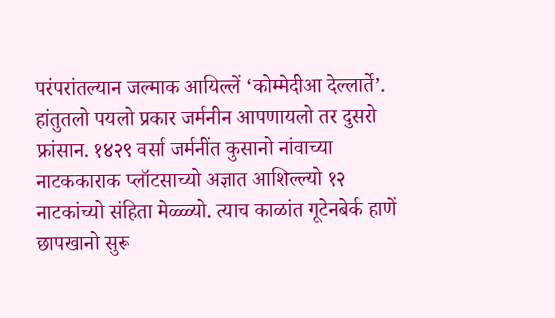परंपरांतल्यान जल्माक आयिल्लें ‘कोम्मेदीआ देल्लार्ते’. हांतुतलो पयलो प्रकार जर्मनीन आपणायलो तर दुसरो फ्रांसान. १४२९ वर्सा जर्मनींत कुसानो नांवाच्या नाटककाराक प्लॉटसाच्यो अज्ञात आशिल्ल्यो १२ नाटकांच्यो संहिता मेळ्ळ्यो. त्याच काळांत गूटेनबेर्क हाणें छापखानो सुरू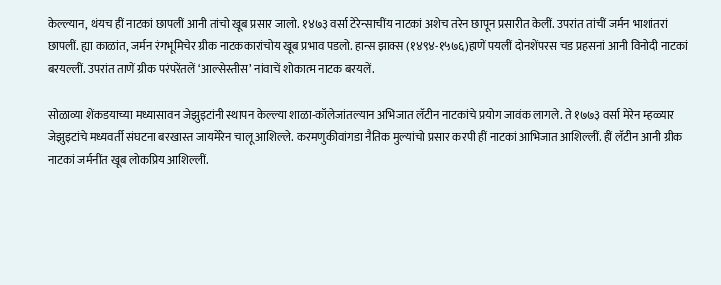केल्ल्यान, थंयच हीं नाटकां छापलीं आनी तांचो खूब प्रसार जालो. १४७३ वर्सा टेरेन्साचींय नाटकां अशेच तरेन छापून प्रसारीत केलीं. उपरांत तांचीं जर्मन भाशांतरां छापलीं. ह्या काळांत, जर्मन रंगभूमिचेर ग्रीक नाटककारांचोय खूब प्रभाव पडलो. हान्स झाक्स (१४९४-१५७६)हाणें पयलीं दोनशेंपरस चड प्रहसनां आनी विनोदी नाटकां बरयल्लीं. उपरांत ताणें ग्रीक परंपरेंतलें ‘आल्सेस्तीस’ नांवाचें शोकात्म नाटक बरयलें.

सोळाव्या शेंकडयाच्या मध्यासावन जेझुइटांनी स्थापन केल्ल्या शाळा-कॉलेजांतल्यान अभिजात लॅटीन नाटकांचे प्रयोग जावंक लागले. ते १७७३ वर्सा मेरेन म्हळ्यार जेझुइटांचे मध्यवर्ती संघटना बरखास्त जायमेंरेन चालू आशिल्ले. करमणुकीवांगडा नैतिक मुल्यांचो प्रसार करपी हीं नाटकां आभिजात आशिल्लीं. हीं लॅटीन आनी ग्रीक नाटकां जर्मनींत खूब लोकप्रिय आशिल्लीं.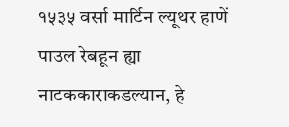१५३५ वर्सा मार्टिन ल्यूथर हाणें पाउल रेबहून ह्या नाटककाराकडल्यान, हे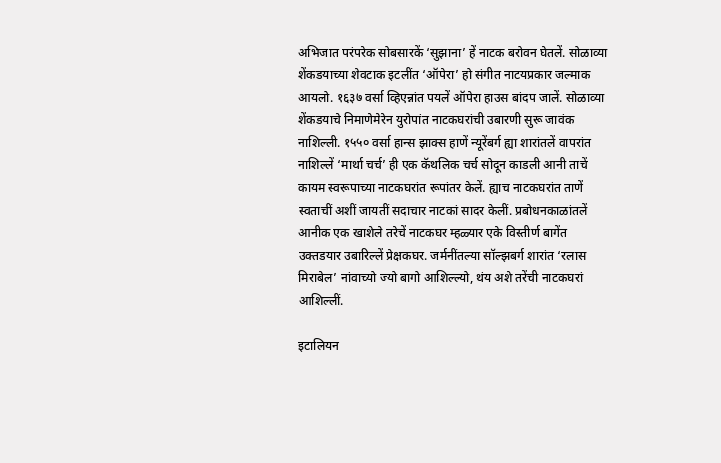अभिजात परंपरेक सोबसारकें ‘सुझाना’ हें नाटक बरोवन घेतलें. सोळाव्या शेंकडयाच्या शेवटाक इटलींत ‘ऑपेरा’ हो संगीत नाटयप्रकार जल्माक आयलो. १६३७ वर्सा व्हिएन्नांत पयलें ऑपेरा हाउस बांदप जालें. सोळाव्या शेंकडयाचे निमाणेमेरेन युरोपांत नाटकघरांची उबारणी सुरू जावंक नाशिल्ली. १५५० वर्सा हान्स झाक्स हाणें न्यूरेंबर्ग ह्या शारांतलें वापरांत नाशिल्लें ‘मार्था चर्च’ ही एक कॅथलिक चर्च सोदून काडली आनी ताचें कायम स्वरूपाच्या नाटकघरांत रूपांतर केलें. ह्याच नाटकघरांत ताणें स्वताचीं अशीं जायतीं सदाचार नाटकां सादर केलीं. प्रबोधनकाळांतलें आनीक एक खाशेले तरेचें नाटकघर म्हळ्यार एके विस्तीर्ण बागेंत उक्तडयार उबारिल्लें प्रेक्षकघर. जर्मनींतल्या सॉल्झबर्ग शारांत ‘रलास मिराबेल’ नांवाच्यो ज्यो बागो आशिल्ल्यो, थंय अशे तरेंची नाटकघरां आशिल्लीं.

इटालियन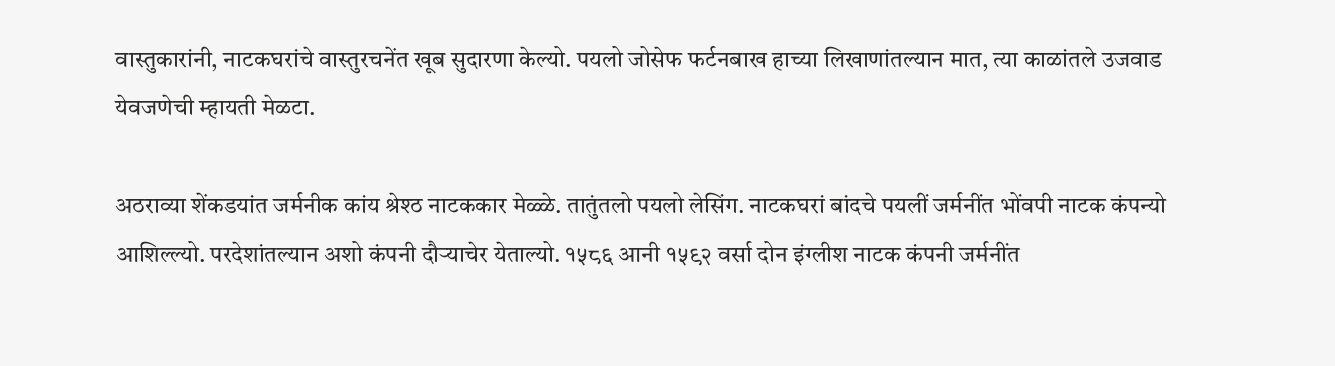वास्तुकारांनी, नाटकघरांचे वास्तुरचनेंत खूब सुदारणा केल्यो. पयलो जोसेफ फर्टनबाख हाच्या लिखाणांतल्यान मात, त्या काळांतले उजवाड येवजणेची म्हायती मेळटा.

अठराव्या शेंकडयांत जर्मनीक कांय श्रेश्ठ नाटककार मेळ्ळे. तातुंतलो पयलो लेसिंग. नाटकघरां बांदचे पयलीं जर्मनींत भोंवपी नाटक कंपन्यो आशिल्ल्यो. परदेशांतल्यान अशो कंपनी दौऱ्याचेर येताल्यो. १५८६ आनी १५९२ वर्सा दोन इंग्लीश नाटक कंपनी जर्मनींत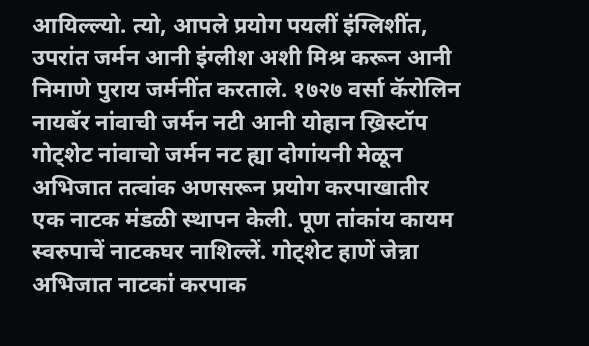आयिल्ल्यो. त्यो, आपले प्रयोग पयलीं इंग्लिशींत, उपरांत जर्मन आनी इंग्लीश अशी मिश्र करून आनी निमाणे पुराय जर्मनींत करताले. १७२७ वर्सा कॅरोलिन नायबॅर नांवाची जर्मन नटी आनी योहान ख्रिस्टॉप गोट्शेट नांवाचो जर्मन नट ह्या दोगांयनी मेळून अभिजात तत्वांक अणसरून प्रयोग करपाखातीर एक नाटक मंडळी स्थापन केली. पूण तांकांय कायम स्वरुपाचें नाटकघर नाशिल्लें. गोट्शेट हाणें जेन्ना अभिजात नाटकां करपाक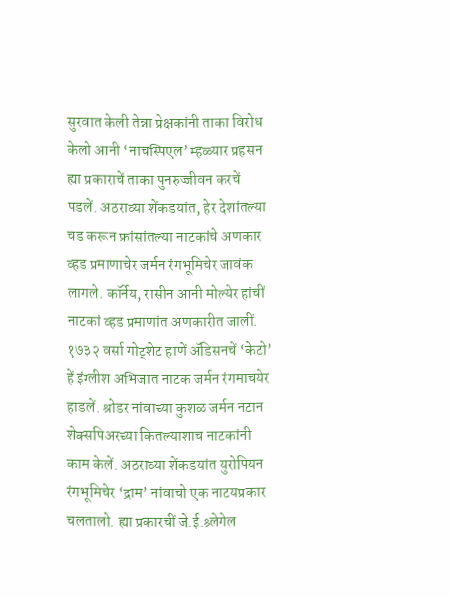सुरवात केली तेन्ना प्रेक्षकांनी ताका विरोध केलो आनी ‘नाचस्पिएल’ म्हळ्यार प्रहसन ह्या प्रकाराचें ताका पुनरुज्जीवन करचें पडलें. अठराव्या शेंकडयांत, हेर देशांतल्या चड करून फ्रांसांतल्या नाटकांचे अणकार व्हड प्रमाणाचेर जर्मन रंगभूमिचेर जावंक लागले. कॉर्नेय, रासीन आनी मोल्येर हांचीं नाटकां व्हड प्रमाणांत अणकारीत जालीं. १७३२ वर्सा गोट्शेट हाणें ॲडिसनचें ‘केटो’ हें इंग्लीश अभिजात नाटक जर्मन रंगमाचयेर हाडलें. श्रोडर नांवाच्या कुशळ जर्मन नटान शेक्सपिअरच्या कितल्याशाच नाटकांनी काम केलें. अठराव्या शेंकडयांत युरोपियन रंगभूमिचेर ‘द्राम’ नांवाचो एक नाटयप्रकार चलतालो. ह्या प्रकारचीं जे.ई.श्र्लेगेल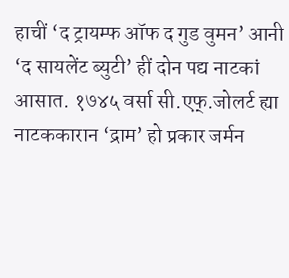हाचीं ‘द ट्रायम्फ ऑफ द गुड वुमन’ आनी ‘द सायलेंट ब्युटी’ हीं दोन पद्य नाटकां आसात. १७४५ वर्सा सी.एफ्.जोलर्ट ह्या नाटककारान ‘द्राम’ हो प्रकार जर्मन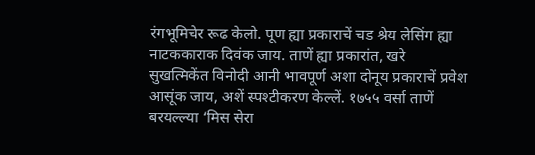रंगभूमिचेर रूढ केलो. पूण ह्या प्रकाराचें चड श्रेय लेसिंग ह्या नाटककाराक दिवंक जाय. ताणें ह्या प्रकारांत, खरे सुखत्मिकेंत विनोदी आनी भावपूर्ण अशा दोनूय प्रकाराचें प्रवेश आसूंक जाय, अशें स्पश्टीकरण केल्लें. १७५५ वर्सा ताणें बरयल्ल्या ‘मिस सेरा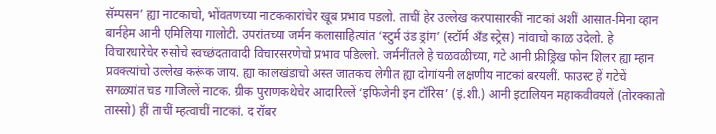सॅम्पसन’ ह्या नाटकाचो, भोंवतणच्या नाटककारांचेर खूब प्रभाव पडलो. ताचीं हेर उल्लेख करपासारकीं नाटकां अशीं आसात-मिना व्हान बार्नहेम आनी एमिलिया गालोटी. उपरांतच्या जर्मन कलासाहित्यांत ‘स्टुर्म उंड ड्रांग’ (स्टॉर्म अँड स्ट्रेस) नांवाचो काळ उदेलो. हे विचारधारेचेर रुसोचे स्वच्छंदतावादी विचारसरणेचो प्रभाव पडिल्लो. जर्मनींतले हे चळवळीच्या, गटे आनी फ्रीड्रिख फोन शिलर ह्या म्हान प्रवक्त्यांचो उल्लेख करूंक जाय. ह्या कालखंडाचो अस्त जातकच लेगीत ह्या दोगांयनी लक्षणीय नाटकां बरयलीं. फाउस्ट हें गटेचें सगळ्यांत चड गाजिल्लें नाटक. ग्रीक पुराणकथेचेर आदारिल्लें ‘इफिजेनी इन टॉरिस’ (इं.शी.) आनी इटालियन महाकवीवयलें (तोरक्कातो तास्सो) हीं ताचीं म्हत्वाचीं नाटकां. द रॉबर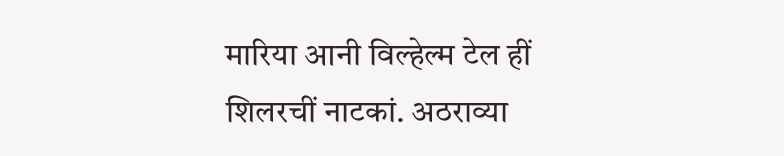मारिया आनी विल्हेल्म टेल हीं शिलरचीं नाटकां. अठराव्या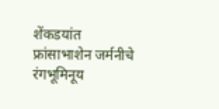शेंकडयांत फ्रांसाभाशेन जर्मनीचे रंगभूमिनूय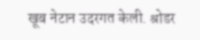खूब नेटान उदरगत केली. श्रोडर